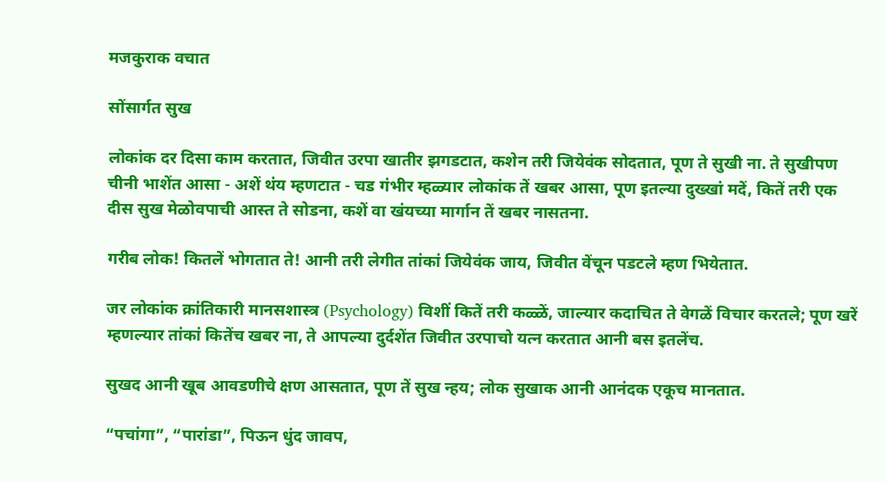मजकुराक वचात

सोंसार्गत सुख

लोकांक दर दिसा काम करतात, जिवीत उरपा खातीर झगडटात, कशेन तरी जियेवंक सोदतात, पूण ते सुखी ना. ते सुखीपण चीनी भाशेंत आसा - अशें थंय म्हणटात - चड गंभीर म्हळ्यार लोकांक तें खबर आसा, पूण इतल्या दुख्खां मदें, कितें तरी एक दीस सुख मेळोवपाची आस्त ते सोडना, कशें वा खंयच्या मार्गान तें खबर नासतना.

गरीब लोक! कितलें भोगतात ते! आनी तरी लेगीत तांकां जियेवंक जाय, जिवीत वेंचून पडटले म्हण भियेतात.

जर लोकांक क्रांतिकारी मानसशास्त्र (Psychology) विशीं कितें तरी कळ्ळें, जाल्यार कदाचित ते वेगळें विचार करतले; पूण खरें म्हणल्यार तांकां कितेंच खबर ना, ते आपल्या दुर्दशेंत जिवीत उरपाचो यत्न करतात आनी बस इतलेंच.

सुखद आनी खूब आवडणीचे क्षण आसतात, पूण तें सुख न्हय; लोक सुखाक आनी आनंदक एकूच मानतात.

“पचांगा”, “पारांडा”, पिऊन धुंद जावप,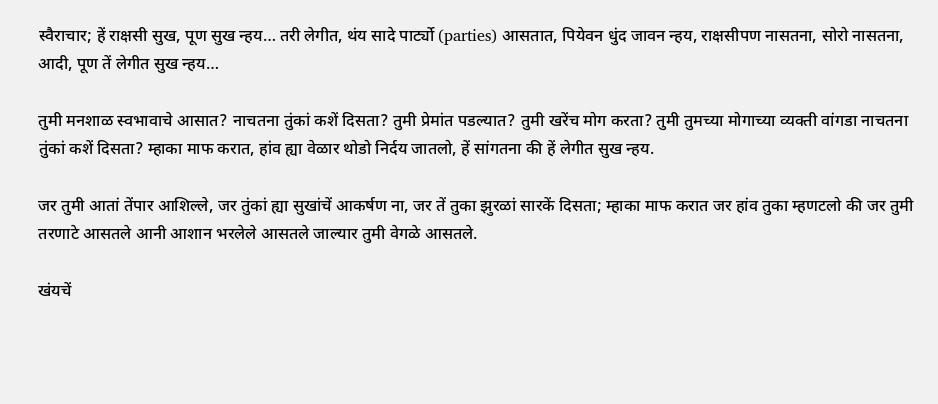स्वैराचार; हें राक्षसी सुख, पूण सुख न्हय… तरी लेगीत, थंय सादे पार्ट्यो (parties) आसतात, पियेवन धुंद जावन न्हय, राक्षसीपण नासतना, सोरो नासतना, आदी, पूण तें लेगीत सुख न्हय…

तुमी मनशाळ स्वभावाचे आसात? नाचतना तुंकां कशें दिसता? तुमी प्रेमांत पडल्यात? तुमी खरेंच मोग करता? तुमी तुमच्या मोगाच्या व्यक्ती वांगडा नाचतना तुंकां कशें दिसता? म्हाका माफ करात, हांव ह्या वेळार थोडो निर्दय जातलो, हें सांगतना की हें लेगीत सुख न्हय.

जर तुमी आतां तेंपार आशिल्ले, जर तुंकां ह्या सुखांचें आकर्षण ना, जर तें तुका झुरळां सारकें दिसता; म्हाका माफ करात जर हांव तुका म्हणटलो की जर तुमी तरणाटे आसतले आनी आशान भरलेले आसतले जाल्यार तुमी वेगळे आसतले.

खंयचें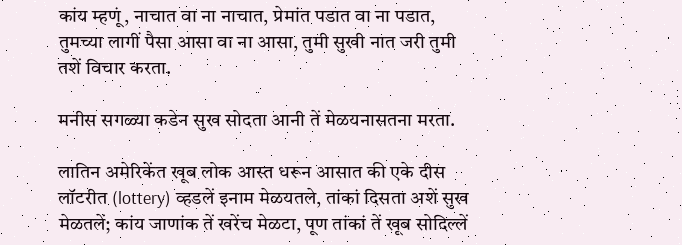कांय म्हणूं, नाचात वा ना नाचात, प्रेमांत पडात वा ना पडात, तुमच्या लागीं पैसा आसा वा ना आसा, तुमी सुखी नात जरी तुमी तशें विचार करता.

मनीस सगळ्या कडेन सुख सोदता आनी तें मेळयनासतना मरता.

लातिन अमेरिकेंत खूब लोक आस्त धरून आसात की एके दीस लॉटरीत (lottery) व्हडलें इनाम मेळयतले, तांकां दिसता अशें सुख मेळतलें; कांय जाणांक तें खरेंच मेळटा, पूण तांकां तें खूब सोदिल्लें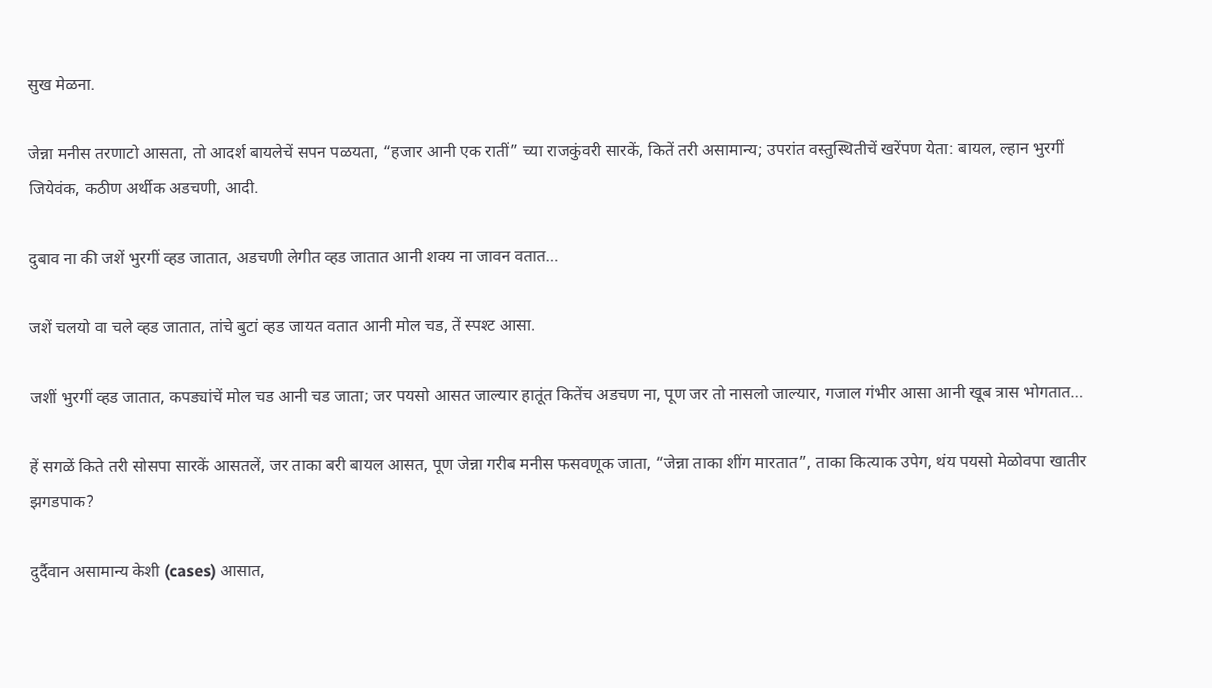सुख मेळना.

जेन्ना मनीस तरणाटो आसता, तो आदर्श बायलेचें सपन पळयता, “हजार आनी एक रातीं” च्या राजकुंवरी सारकें, कितें तरी असामान्य; उपरांत वस्तुस्थितीचें खरेंपण येता: बायल, ल्हान भुरगीं जियेवंक, कठीण अर्थीक अडचणी, आदी.

दुबाव ना की जशें भुरगीं व्हड जातात, अडचणी लेगीत व्हड जातात आनी शक्य ना जावन वतात…

जशें चलयो वा चले व्हड जातात, तांचे बुटां व्हड जायत वतात आनी मोल चड, तें स्पश्ट आसा.

जशीं भुरगीं व्हड जातात, कपड्यांचें मोल चड आनी चड जाता; जर पयसो आसत जाल्यार हातूंत कितेंच अडचण ना, पूण जर तो नासलो जाल्यार, गजाल गंभीर आसा आनी खूब त्रास भोगतात…

हें सगळें किते तरी सोसपा सारकें आसतलें, जर ताका बरी बायल आसत, पूण जेन्ना गरीब मनीस फसवणूक जाता, “जेन्ना ताका शींग मारतात”, ताका कित्याक उपेग, थंय पयसो मेळोवपा खातीर झगडपाक?

दुर्दैवान असामान्य केशी (cases) आसात,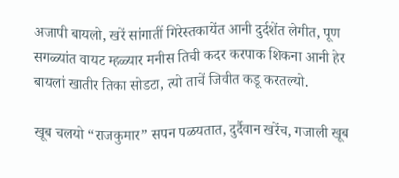अजापी बायलो, खरें सांगातीं गिरेस्तकायेंत आनी दुर्दशेंत लेगीत, पूण सगळ्यांत वायट म्हळ्यार मनीस तिची कदर करपाक शिकना आनी हेर बायलां खातीर तिका सोडटा, त्यो ताचें जिवीत कडू करतल्यो.

खूब चलयो “राजकुमार” सपन पळयतात, दुर्दैवान खरेंच, गजाली खूब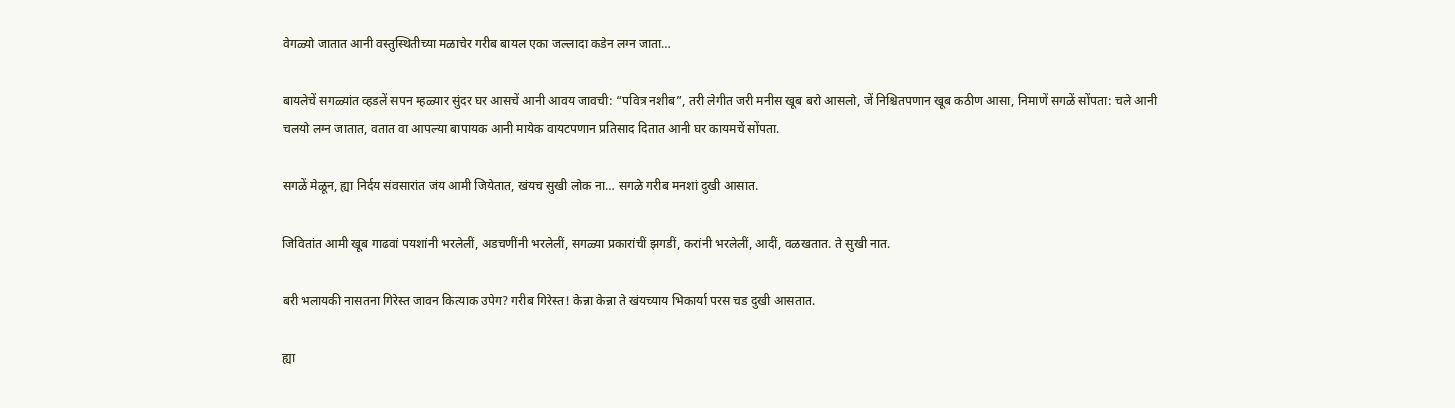वेगळ्यो जातात आनी वस्तुस्थितीच्या मळाचेर गरीब बायल एका जल्लादा कडेन लग्न जाता…

बायलेचें सगळ्यांत व्हडलें सपन म्हळ्यार सुंदर घर आसचें आनी आवय जावची: “पवित्र नशीब”, तरी लेगीत जरी मनीस खूब बरो आसलो, जें निश्चितपणान खूब कठीण आसा, निमाणें सगळें सोंपता: चले आनी चलयो लग्न जातात, वतात वा आपल्या बापायक आनी मायेक वायटपणान प्रतिसाद दितात आनी घर कायमचें सोंपता.

सगळें मेळून, ह्या निर्दय संवसारांत जंय आमी जियेतात, खंयच सुखी लोक ना… सगळे गरीब मनशां दुखी आसात.

जिवितांत आमी खूब गाढवां पयशांनी भरलेलीं, अडचणींनी भरलेलीं, सगळ्या प्रकारांचीं झगडीं, करांनी भरलेलीं, आदीं, वळखतात. ते सुखी नात.

बरी भलायकी नासतना गिरेस्त जावन कित्याक उपेग? गरीब गिरेस्त! केन्ना केन्ना ते खंयच्याय भिकार्या परस चड दुखी आसतात.

ह्या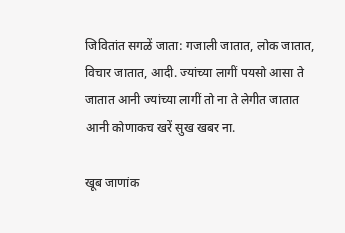जिवितांत सगळें जाता: गजाली जातात, लोक जातात, विचार जातात, आदी. ज्यांच्या लागीं पयसो आसा ते जातात आनी ज्यांच्या लागीं तो ना ते लेगीत जातात आनी कोणाकच खरें सुख खबर ना.

खूब जाणांक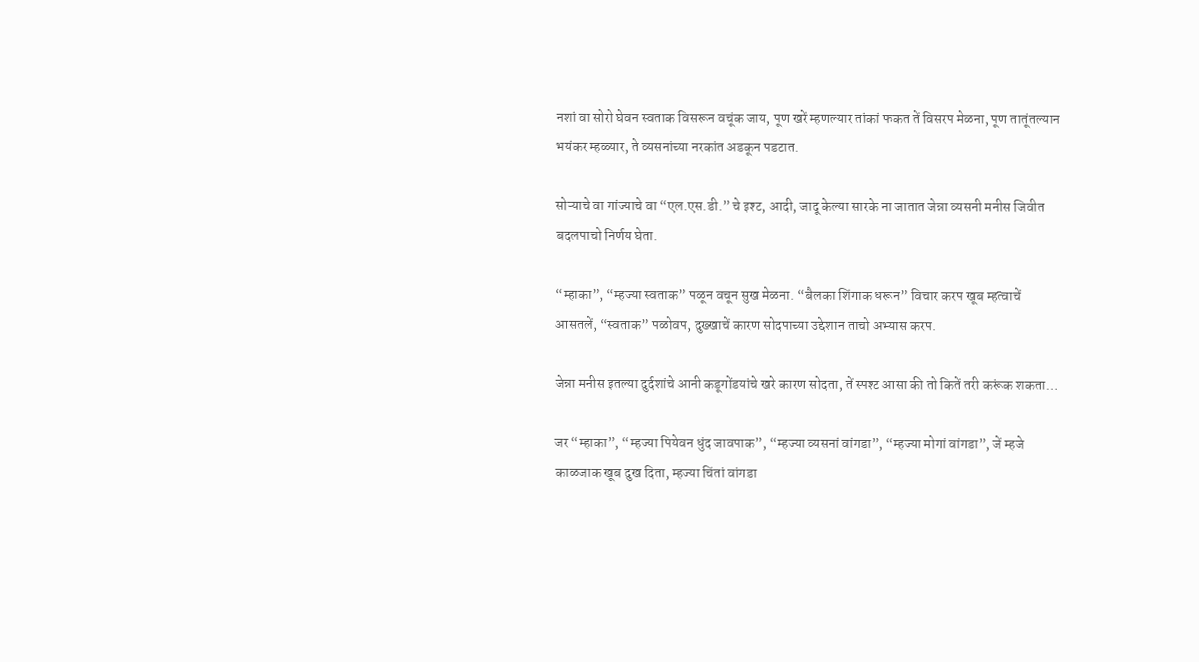नशां वा सोरो घेवन स्वताक विसरून वचूंक जाय, पूण खरें म्हणल्यार तांकां फकत तें विसरप मेळना, पूण तातूंतल्यान भयंकर म्हळ्यार, ते व्यसनांच्या नरकांत अडकून पडटात.

सोऱ्याचे वा गांज्याचे वा “एल.एस.डी.” चे इश्ट, आदी, जादू केल्या सारके ना जातात जेन्ना व्यसनी मनीस जिवीत बदलपाचो निर्णय घेता.

“म्हाका”, “म्हज्या स्वताक” पळून वचून सुख मेळना. “बैलका शिंगाक धरून” विचार करप खूब म्हत्वाचें आसतलें, “स्वताक” पळोवप, दुख्खाचें कारण सोदपाच्या उद्देशान ताचो अभ्यास करप.

जेन्ना मनीस इतल्या दुर्दशांचे आनी कडूगोंडयांचे खरे कारण सोदता, तें स्पश्ट आसा की तो कितें तरी करूंक शकता…

जर “म्हाका”, “म्हज्या पियेवन धुंद जावपाक”, “म्हज्या व्यसनां वांगडा”, “म्हज्या मोगां वांगडा”, जें म्हजे काळजाक खूब दुख दिता, म्हज्या चिंतां वांगडा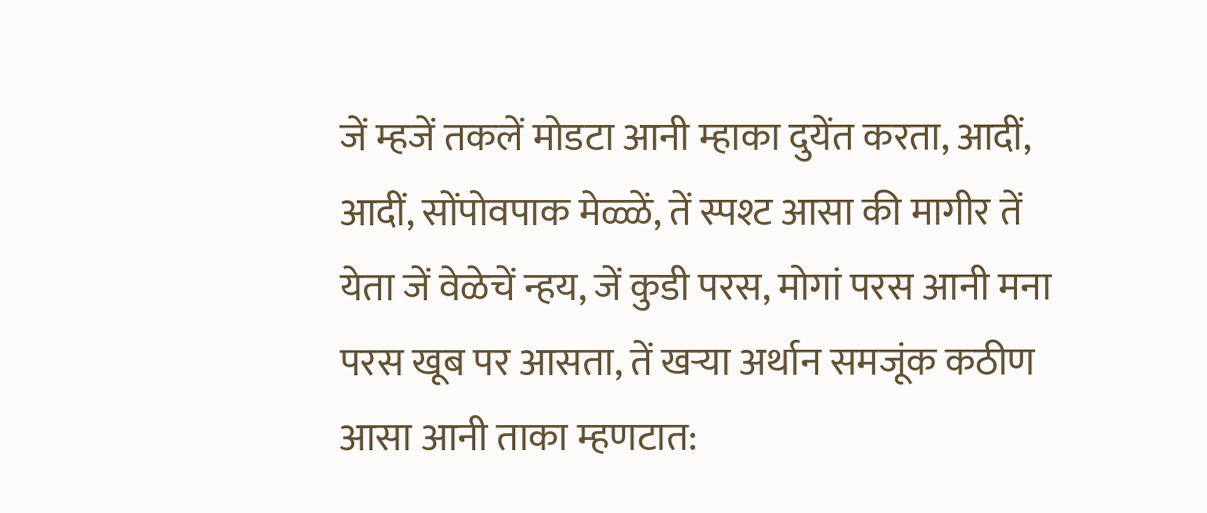जें म्हजें तकलें मोडटा आनी म्हाका दुयेंत करता, आदीं, आदीं, सोंपोवपाक मेळ्ळें, तें स्पश्ट आसा की मागीर तें येता जें वेळेचें न्हय, जें कुडी परस, मोगां परस आनी मना परस खूब पर आसता, तें खऱ्या अर्थान समजूंक कठीण आसा आनी ताका म्हणटात: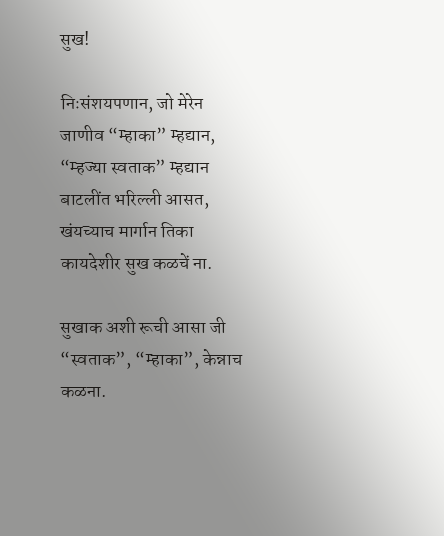सुख!

निःसंशयपणान, जो मेरेन जाणीव “म्हाका” म्हद्यान, “म्हज्या स्वताक” म्हद्यान बाटलींत भरिल्ली आसत, खंयच्याच मार्गान तिका कायदेशीर सुख कळचें ना.

सुखाक अशी रूची आसा जी “स्वताक”, “म्हाका”, केन्नाच कळना.